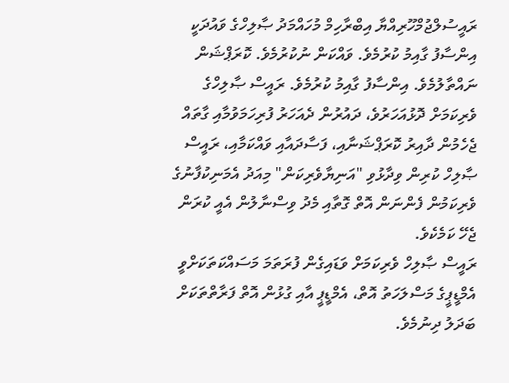ރައީސުލްޖުމްހޫރިއްޔާ އިބްރާހިމް މުހައްމަދު ޞާލިހްގެ ވައުދަކީ އިންސާފު ގާއިމު ކުރުމެވެ. ވައްކަން ނުކުރުމެވެ. ކޮރަޕްޝަން ނައްތާލުމެވެ. އިންސާފު ގާއިމު ކުރުމެވެ. ރައީސް ޞާލިހްގެ ވެރިކަމަށް ދޮޅުއަހަރުވެ، ދައުރުން ދެއަހަރު ފުރިހަމަވުމާއި ގާތައް ޖެހެމުން ދާއިރު ކޮރަޕްޝަނާއި، ފަސާދައާއި ވައްކަމާއި، ރައީސް ޞާލިހް ކުރިން ވިދާޅުވި "އަނިޔާވެރިކަން" މިއަދު އެމަނިކުފާނުގެ ވެރިކަމުން ފެންނަން އޮތް ގޮތާއި މެދު ވިސްނާލުން އެއީ ކުރަން ޖެހޭ ކަމެކެވެ.
ރައީސް ޞާލިހް ވެރިކަމަށް ވަޑައިގެން ފުރަތަމަ މަސައްކަތަކަށްވީ އެމްޑީޕީގެ މަސްލަހަތު އޮތް، އެމްޑީޕީ އާއި ގުޅުން އޮތް ފަރާތްތަކަށް ބަދަލު ދިނުމެވެ.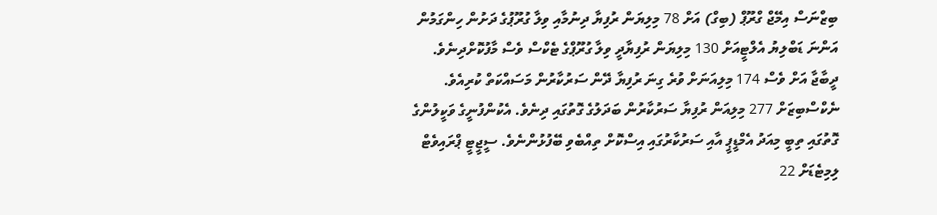ބިޒްނަސް އިމޭޖް ގްރޫޕް (ބިގް) އަށް 78 މިލިޔަން ރުފިޔާ ދިނުމާއި ވިލާ ގުރޫޕުގެ ދަށުން ހިންގަމުން އަންނަ ޑަބްލިޔު އެލްޓީއަށް 130 މިލިޔަން ރުފިޔާދީ ވިލާ ގުރޫޕްގެ ޓެކްސް ވެސް މާފުކޮށްދިނެވެ. ދީބާޖާ އަށް ވެސް 174 މިލިއަނަށް ވުރެ ގިނަ ރުފިޔާ ދޭން ސަރުކާރުން މަސައްކަތް ކުރިއެވެ. ނެކްސްބިޒަށް 277 މިލިއަން ރުފިޔާ ސަރުކާރުން ބަދަލުގެ ގޮތުގައި ދިނެވެ. އެކުންފުނީގެ ވަކީލުންގެ ގޮތުގައި ތިބީ މިއަދު އެމްޑީޕީ އާއި ސަރުކާރުގައި އިސްކޮށް ތިއްބެވި ބޭފުޅުންނެވެ. ސީޖީޓީ ޕްރައިވެޓް ލިމިޓެޑަށް 22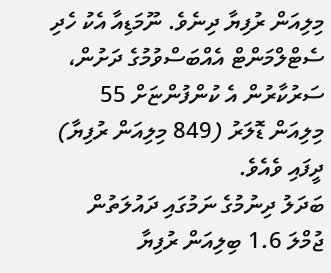މިލިއަން ރުފިޔާ ދިނެވެ. ނޫމަޑިއާ އެކު ހެދި ސެޓްލްމަންޓް އެއްބަސްވުމުގެ ދަށުން، ސަރުކާރުން އެ ކުންފުންޏަށް 55 މިލިއަން ޑޮލަރު (849 މިލިއަން ރުފިޔާ) ދީފައި ވެއެވެ.
ބަދަލު ދިނުމުގެ ނަމުގައި ދައުލަތުން ޖުމްލަ 1.6 ބިލިއަން ރުފިޔާ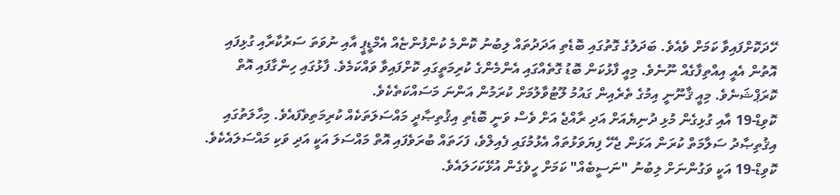ހޭދަކޮށްފައިވާ ކަމަށް ވެއެވެ. ބަދަލުގެ ގޮތުގައި ބޮޑެތި އަދަދުތައް ލިބުނު ކޮންމެ ކުންފުންޏެއް އެމްޑީޕީ އާއި ނުވަތަ ސަރުކާރާއި ގުޅިފައި އޮތުން އެއީ އިއްތިފާގެއް ނޫނެވެ. މިއީ ފާޅުކަން ބޮޑު ގޮތެއްގައި އެންމެންގެ ކުރިމަތީގައި ކޮށްފައިވާ ވައްކަމެވެ. ފާޅުގައި ހިންގާފައި އޮތް ކޮރަޕްޝަނެވެ. މިއީ ޤާނޫނީ އިމުގެ ތެރެއިން ގައުމު ލޫޓުވާލުމަށް ކުރަމުން އަންނަ މަސައްކަތެކެވެ.
ކޮވިޑް-19 އާއި ގުޅިގެން މުޅި ދުނިޔެއަށް އަދި ރާއްޖެ އަށް ވެސް ވަނީ ބޮޑެތި އިޤުތިޞާދީ މައްސަލަތަކެއް ކުރިމަތިވެފައެވެ. މިހާލަތުގައި އިޤުތިޞާދު ސަލާމަތް ކުރަން އަޅަން ޖެހޭ ފިޔަވަޅުތައް އެޅުމުގައި ފެއިލްވެ، ފަހަތައް ބުރަވެފައި އޮތް މައްސަލަ އަކީ އަދި ވަކި މައްސަލައެކެވެ. ކޮވިޑް-19 އަކީ ވަގުންނަށް ލިބުނު "ނަސީބެއް" ކަމަށް ހީވެގެން އުޅޭކަހަލައެވެ.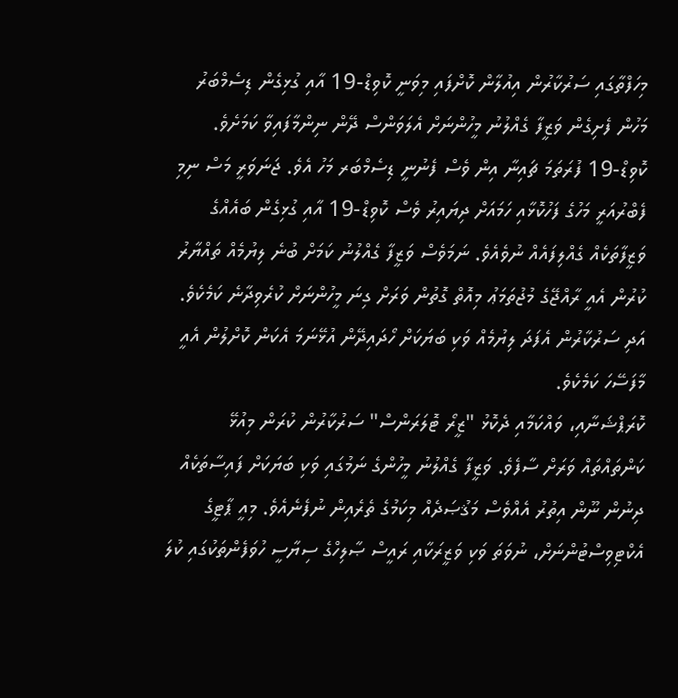މިހަފްތާގައި ސަރުކާރުން އިއުލާން ކޮށްފައި މިވަނީ ކޮވިޑް-19 އާއި ގުޅިގެން ޑިސެމްބަރު މަހުން ފެށިގެން ވަޒީފާ ގެއްލުނު މީހުންނަށް އެލަވަންސް ދޭން ނިންމާފައިވާ ކަމަށެވެ. ކޮވިޑް-19 ފުރަތަމަ ޗައިނާ އިން ވެސް ފެނުނީ ޑިސެމްބަރ މަހު އެވެ. ޖަނަވަރީ މަސް ނިމި ފެބްރުއަރީ މަހުގެ ފަހުކޮޅާއި ހަމައަށް ދިޔައިރު ވެސް ކޮވިޑް-19 އާއި ގުޅިގެން ބައެއްގެ ވަޒީފާތަކެއް ގެއްލިފައެއް ނުވެއެވެ. ނަމަވެސް ވަޒީފާ ގެއްލުނު ކަމަށް ބުނެ ލިޔުމެއް ތައްޔާރު ކުރުން އެއީ ރާއްޖޭގެ މުޖުތަމަޢު މިއޮތް ގޮތުން ވަރަށް ގިނަ މީހުންނަށް ކުރެވިދާނެ ކަމެކެވެ. އަދި ސަރުކާރުން އެފަދަ ލިޔުމެއް ވަކި ބަޔަކަށް ހޯދައިދޭން އުޅޭނަމަ އެކަން ކޮށްލުން އެއީ މާފަސޭހަ ކަމެކެވެ.
ކޮރަޕްޝަނާއި، ވައްކަމާއި ދެކޮޅު "ޒީރޯ ޓޮލަރަންސް" ސަރުކާރުން ކުރަން މިއުޅޭ ކަންތައްތައް ވަރަށް ސާފެވެ. ވަޒީފާ ގެއްލުނު މީހުންގެ ނަމުގައި ވަކި ބަޔަކަށް ފައިސާތަކެއް ދިނުން ނޫން އިތުރު އެއްވެސް މަޤުޞަދެއް މިކަމުގެ ތެރެއިން ނުފެނެއެވެ. މިއީ ޕާޓީގެ އެކްޓިވިސްޓުންނަށް، ނުވަތަ ވަކި ވަޒީރަކާއި ރައީސް ޞާލިހްގެ ސިޔާސީ ހުވަފެންތަކުގައި ކުލަ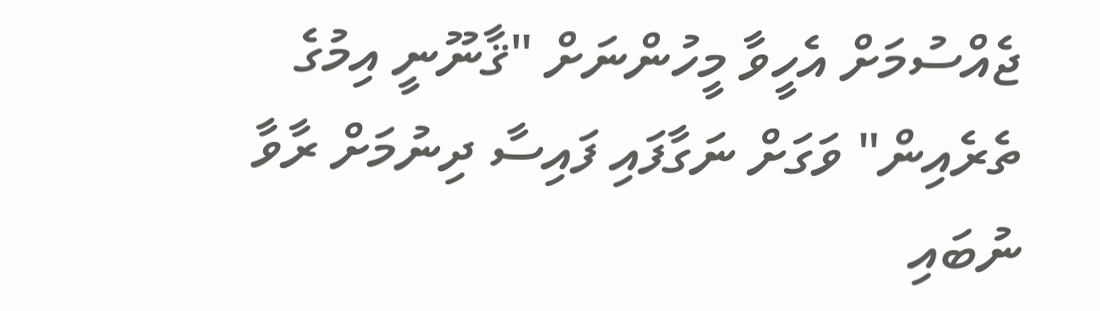ޖެއްސުމަށް އެހީވާ މީހުންނަށް "ޤާނޫނީ އިމުގެ ތެރެއިން" ވަގަށް ނަގާފައި ފައިސާ ދިނުމަށް ރާވާ ނުބައި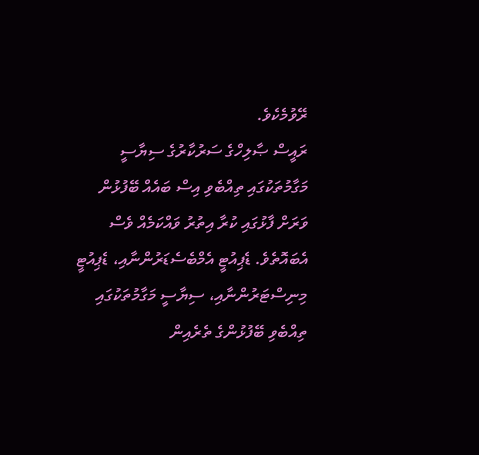ރޭވުމެކެވެ.
ރައީސް ޞާލިހްގެ ސަރުކާރުގެ ސިޔާސީ މަގާމުތަކުގައި ތިއްބެވި އިސް ބައެއް ބޭފުޅުން ވަރަށް ފާޅުގައި ކުރާ އިތުރު ވައްކަމެއް ވެސް އެބައޮތެވެ. ޑެޕިއުޓީ އެމްބެސެޑަރުންނާއި، ޑެޕިއުޓީ މިނިސްޓަރުންނާއި، ސިޔާސީ މަގާމުތަކުގައި ތިއްބެވި ބޭފުޅުންގެ ތެރެއިން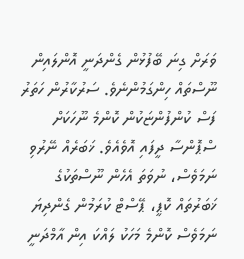ވަރަށް ގިނަ ބޭފުޅުން ގެންދަނީ އޮންލައިން ނޫސްތައް ހިންގަމުންނެވެ. ސަރުކާރުން ހަތަރު ފަސް ކުންފުންޏަކުން ކޮންމެ ނޫހަކަށް ސްޕޮންސާ ދީފައި އޮވެއެވެ. ޚަބަރެއް ނޭރުވި ނަމަވެސް، ނުވަތަ އެހެން ނޫސްތަކުގެ ޚަބަރުތައް ކޮޕީ، ޕޭސްޓް ކުރަމުން ގެންދިޔަ ނަމަވެސް ކޮންމެ މަހަކު ލައްކަ އިން އާމްދަނީ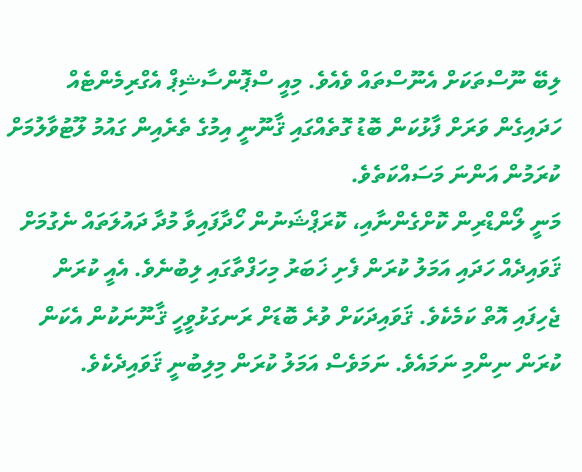ލިބޭ ނޫސްތަކަށް އެނޫސްތައް ވެއެވެ. މިއީ ސްޕޮންސާޝިޕް އެގްރިމެންޓެއް ހަދައިގެން ވަރަށް ފާޅުކަން ބޮޑު ގޮތެއްގައި ޤާނޫނީ އިމުގެ ތެރެއިން ގައުމު ލޫޓުވާލުމަށް ކުރަމުން އަންނަ މަސައްކަތެވެ.
މަނީ ލޯންޑްރިން ކޮށްގެންނާއި، ކޮރަޕްޝަނުން ހޯދާފައިވާ މުދާ ދައުލަތައް ނެގުމަށް ޤަވައިދެއް ހަދައި އަމަލު ކުރަން ފެށި ޚަބަރު މިހަފްތާގައި ލިބުނެވެ. އެއީ ކުރަން ޖެހިފައި އޮތް ކަމެކެވެ. ޤަވައިދަކަށް ވުރެ ބޮޑަށް ރަނގަޅުވީހީ ޤާނޫނަކުން އެކަން ކުރަން ނިންމި ނަމައެވެ. ނަމަވެސް އަމަލު ކުރަން މިލިބުނީ ޤަވައިދެކެވެ.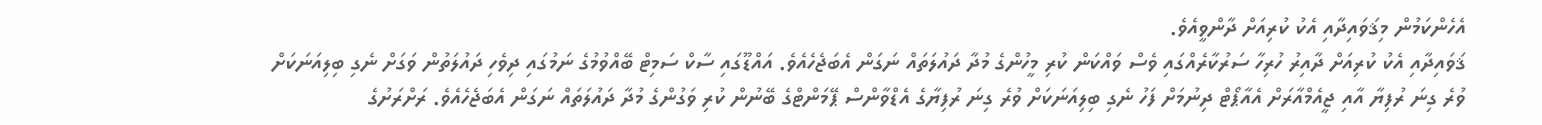އެހެންކަމުން މިޤަވައިދާއި އެކު ކުރިއަށް ދާންވީއެވެ.
ޤަވައިދާއި އެކު ކުރިއަށް ދާއިރު ހުރިހާ ސަރުކާރެއްގައި ވެސް ވައްކަން ކުރި މީހުންގެ މުދާ ދައުލަތައް ނަގަން އެބަޖެހެއެވެ. އައްޑޫގައި ސާކް ސަމިޓް ބޭއްވުމުގެ ނަމުގައި ދިވެހި ދައުލަތުން ވަގަށް ނެގި ބިލިއަނަކަށް ވުރެ ގިނަ ރުފިޔާ އާއި ޖީއެމްއާރަށް އެއާޕޯޓް ދިނުމަށް ފަހު ނެގި ބިލިއަނަކަށް ވުރެ ގިނަ ރުފިޔާގެ އެޑްވާންސް ޕޭމަންޓްގެ ބޭނުން ކުރި ވަގުންގެ މުދާ ދައުލަތައް ނަގަން އެބަޖެހެއެވެ. ރަށްރަށުގެ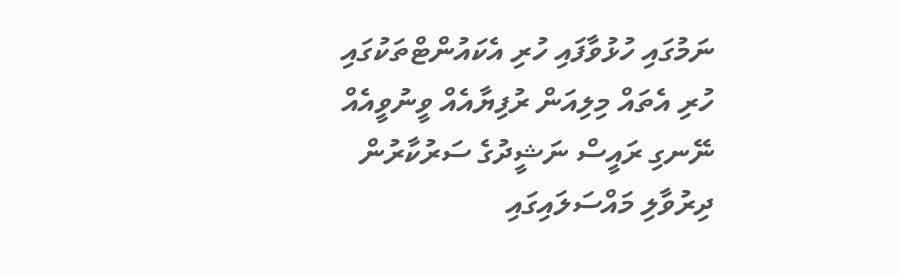ނަމުގައި ހުޅުވާފައި ހުރި އެކައުންޓްތަކުގައި ހުރި އެތައް މިލިއަން ރުފިޔާއެއް ވީނުވީއެއް ނޭނގި ރައީސް ނަޝީދުގެ ސަރުކާރުން ދިރުވާލި މައްސަލައިގައި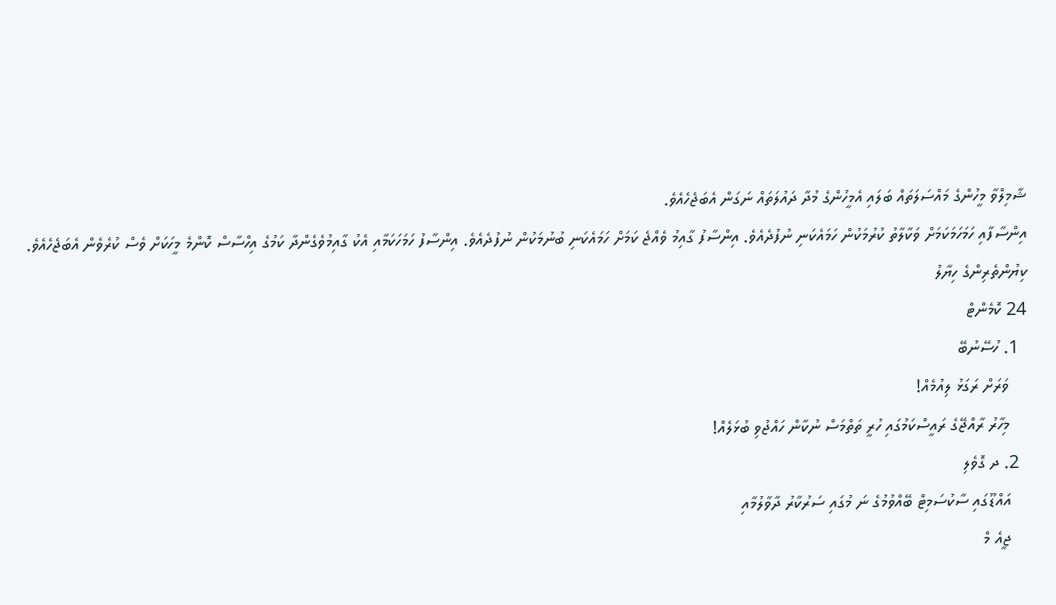ޝާމިލްވާ މީހުންގެ މައްސަލަތައް ބަލައި އެމީހުންގެ މުދާ ދައުލަތައް ނަގަން އެބަޖެހެއެވެ.
އިންސާފާއި ހަމަހަމަކަމަށް ވަކާލާތު ކުރުމަކުން ހަމައެކަނި ނުފުދެއެވެ. އިންސާފު ގާއިމު ވެއްޖެ ކަމަށް ހަމައެކަނި ބުނުމަކުން ނުފުދެއެވެ. އިންސާފު ހަމަހަކަމާއި އެކު ގާއިމުވެގެންދާ ކަމުގެ އިހްސާސް ކޮންމެ މީހަކަށް ވެސް ކުރެވެން އެބަޖެހެއެވެ.
ކިޔުންތެރިންގެ ހިޔާލު
24 ކޮމެންޓް
  1. ހުސޭނުބޭ
    ވަރަށް ރަގަޅު ލިއުމެއް!
    މިހާރު ރާއްޖޭގެ ރައީސްކަމުގައި ހުރީ ތަތްމަސް ނުކާން ހައްޖުވި ބުޅަލެއް!
  2. ދ ގޮވެލި
    އައްޑޫގައި ސާކުސަމިޓް ބޭއްވުމުގެ ނަ މުގައި ސަރުކާރު ދާވާލުމާއި
    ޖީއެ މް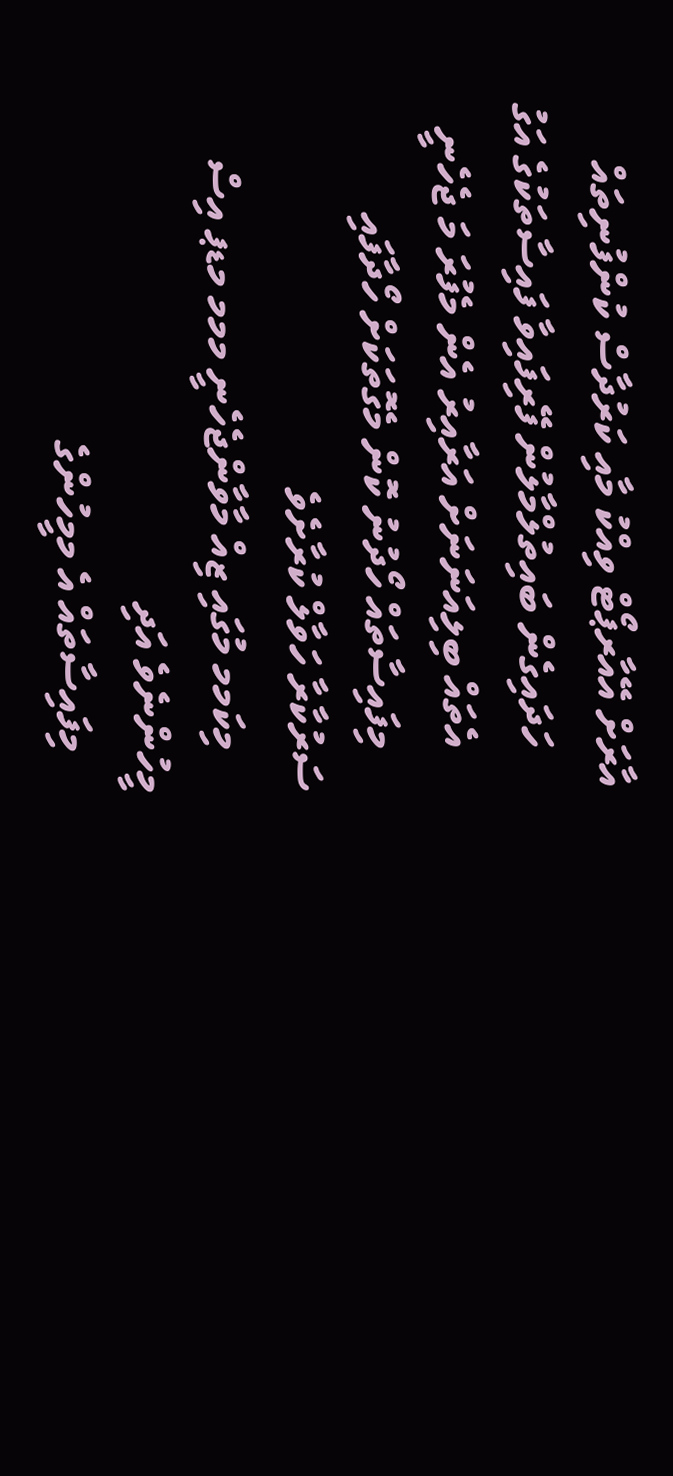އާރަށް އޭއާރޕޯޓް ވިއްކު މާއި ކަރުދާސް ކުންފުނިތައް
    ހަދައިގެން ބައިތުލްމާލުން ފޭރިފައިވާ ފައިސާތަކުގެ އަގު
    އެތައް ބިލިއަނަނަށް އަރާއިރު އެން މެފުރަ މަ ޖެހެނީ
    މިފައިސާތައް ހޯދުނު ކޮން މެގޮތަކަށް ހޯދާފައި ސަރުކާރާ ހަވާލް ކުރާށެވެ
    މިކަމމ މުގައި ޒިއް މާވާންޖެހެނީ މމމ މޑޕ އިސް މީހުންނެވެ އަދި
    މިފައިސާތައް އެ މމީހުންގެ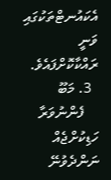އެކައުނޓްތަކުގައި ވަނީ ރައްކާކޮށްފައެވެ.
  3. މަބޫ
    ފެންނުވަރާ ހަޑިކުށްޖެއް ނަންދެވުނޭ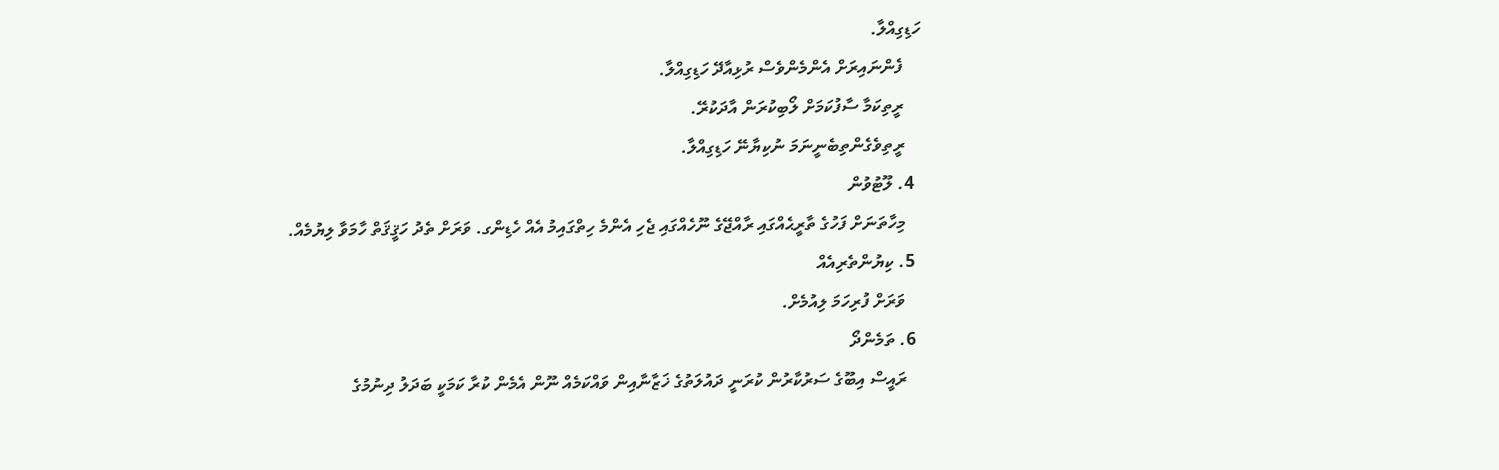ހަޑިގިއްލާ.
    ފެންނައިރަށް އެންމެންވެސް ރުޅިއާދޭ ހަޑިގިއްލާ.
    ރީތިކަމާ ސާފުކަމަށް ލޯބިކުރަން އާދަކުރޭ.
    ރީތިވެގެންތިބެނީނަމަ ނުކިޔާނޭ ހަޑިގިއްލާ.
  4. ލޫޓުވުން
    މިހާތަނަށް ފަހުގެ ތާރީޙެއްގައި ރާއްޖޭގެ ނޫހެއްގައި ޖެހި އެންމެ ހިތްގައިމު އެއް ހެޑިންގ. ވަރަށް ތެދު ހަޤީޤަތް ހާމަވާ ލިޔުމެއް.
  5. ކިޔުންތެރިއެއް
    ވަރަށް ފުރިހަމަ ލިއުމެށް.
  6. ތަމެންދޯ
    ރައީސް އިބޫގެ ސަރުކާރުން ކުރަނީ ދައުލަތުގެ ޚަޒާނާއިން ވައްކަމެއް ނޫން އެމެން ކުރާ ކަމަކީ ބަދަލު ދިނުމުގެ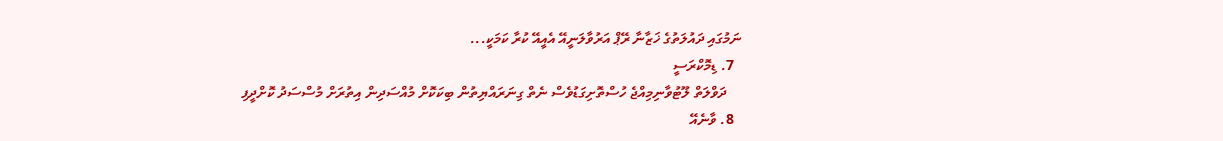ނަމުގައި ދައުލަތުގެ ޚަޒާނާ ރޭޕް އަރުވާލަނީއޭ އެއީއޭ ކުރާ ކަމަކީ...
  7. ޑިމޮކްރަސީ
    ދަވްލަތް ލޫޓުވާނިމިއްޖެ ހުސްތޮށިގަޑުވެސް ނެތް ގިނަރައްޔިތުން ބިކަކޮށް މުއްސަދިން އިތުރަށް މުސްސަދު ކޮށްދީފި
  8. ވާނެއޭ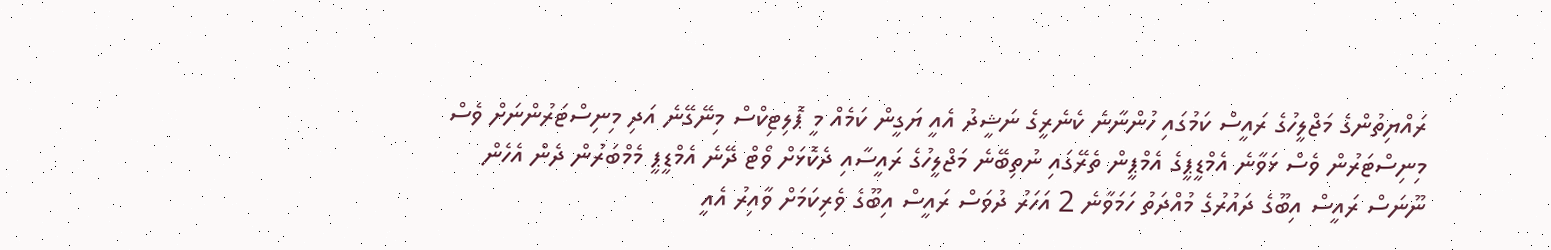ރައްޔިތުންގެ މަޖްލީހުގެ ރައީސް ކަމުގައި ހުންނާނެ ކެނެރީގެ ނަޝީދު އެއީ ޔަގީން ކަމެއް މީ ޕޮލިޓިކްސް މިނޭގޭނެ އަދި މިނިސްޓަރުންނަށް ވެސް މިނިސްޓަރުން ވެސް ޅަވާނެ އެމްޑީޕީގެ އެމްޕީން ތެރޭގައި ނުތިބޭނެ މަޖްލީހުގެ ރައީސާއި ދެކޮޅަށް ވޯޓް ދޭނެ އެމްޑީޕީ މެމްބަރުން ދެން އެހެން ނޫނަސް ރައީސް އިބޫގެ ދައުރުގެ މުއްދަތު ހަމަވާނެ 2 އަހަރު ދުވަސް ރައީސް އިބޫގެ ވެރިކަމަށް ވާއިރު އެއީ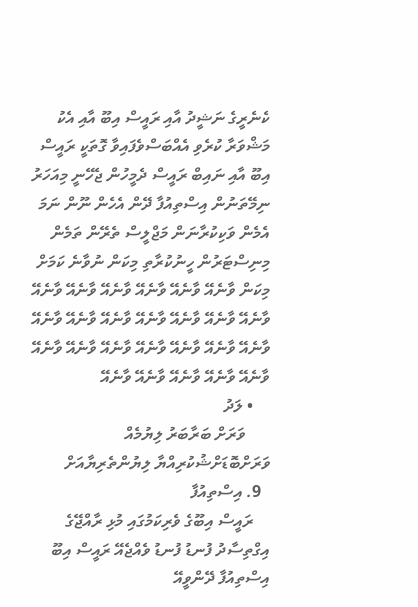ކެނެރީގެ ނަޝީދު އާއި ރައީސް އިބޫ އާއި އެކު މަޝްވަރާ ކުރެވި އެއްބަސްވެފައިވާ ގޮތަކީ ރައީސް އިބޫ އާއި ނައިބް ރައީސް ދެމީހުން ޖެހޭނީ މިއަހަރު ނިމޭތަނުން އިސްތިއުފާ ދޭން އެހެން ނޫން ނަމަ އެމެން ވަކިކުރާނަން މަޖްލީސް ތެރޭން ތަމެން މިނިސްޓަރުން ހީނުކުރާތި މިކަން ނުވާނެ ކަމަށް މިކަން ވާނެއޭ ވާނެއޭ ވާނެއޭ ވާނެއޭ ވާނެއޭ ވާނެއޭ ވާނެއޭ ވާނެއޭ ވާނެއޭ ވާނެއޭ ވާނެއޭ ވާނެއޭ ވާނެއޭ ވާނެއޭ ވާނެއޭ ވާނެއޭ ވާނެއޭ ވާނެއޭ ވާނެއޭ ވާނެއޭ ވާނެއޭ ވާނެއޭ ވާނެއޭ ވާނެއޭ ވާނެއޭ
    • ލަދު
      ވަރަށް ބަރާބަރު ލިޔުމެއް ވަރަށްބޮޑަށްޝުކުރިއްޔާ ލިޔުންތެރިޔާއަށް
  9. އިސްތިއުފާ
    ރައީސް އިބޫގެ ވެރިކަމުގައި މުޅި ރާއްޖޭގެ އިގްތިސާދު ފުނޑު ފުނޑު ވެއްޖެއޭ ރައީސް އިބޫ އިސްތިއުފާ ދޭންވީއޭ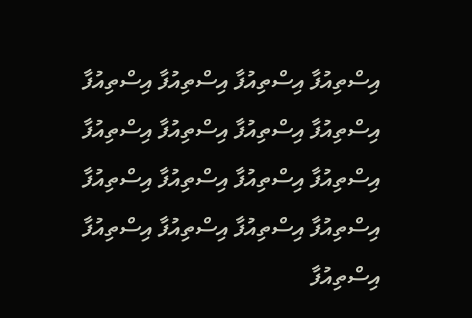އިސްތިއުފާ އިސްތިއުފާ އިސްތިއުފާ އިސްތިއުފާ އިސްތިއުފާ އިސްތިއުފާ އިސްތިއުފާ އިސްތިއުފާ އިސްތިއުފާ އިސްތިއުފާ އިސްތިއުފާ އިސްތިއުފާ އިސްތިއުފާ އިސްތިއުފާ އިސްތިއުފާ އިސްތިއުފާ އިސްތިއުފާ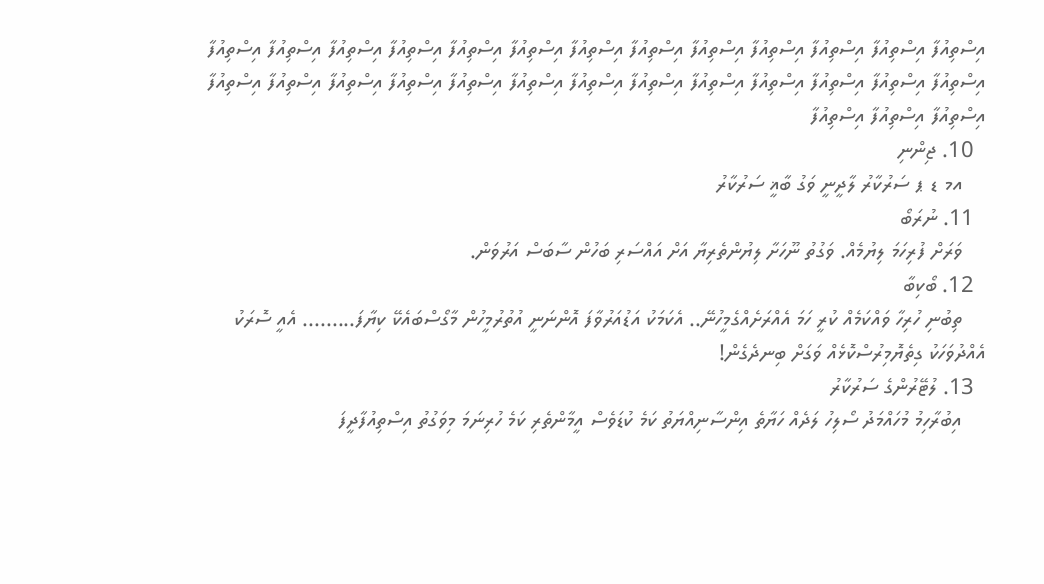އިސްތިއުފާ އިސްތިއުފާ އިސްތިއުފާ އިސްތިއުފާ އިސްތިއުފާ އިސްތިއުފާ އިސްތިއުފާ އިސްތިއުފާ އިސްތިއުފާ އިސްތިއުފާ އިސްތިއުފާ އިސްތިއުފާ އިސްތިއުފާ އިސްތިއުފާ އިސްތިއުފާ އިސްތިއުފާ އިސްތިއުފާ އިސްތިއުފާ އިސްތިއުފާ އިސްތިއުފާ އިސްތިއުފާ އިސްތިއުފާ އިސްތިއުފާ އިސްތިއުފާ އިސްތިއުފާ އިސްތިއުފާ އިސްތިއުފާ އިސްތިއުފާ އިސްތިއުފާ
  10. ޖިންނި
    އމ ޑ ޕ ސަރުކާރު ލާދީނީ ވަގު ބާޣީ ސަރުކާރު
  11. ނުރަބޯ
    ވަރަށް ފުރިހަމަ ލިޔުމެއް. ވަގުތު ނޫހަށާ ލިޔުންތެރިޔާ އަށް އައްސަރި ބަހުން ސާބަސް އަރުވަން.
  12. ބޯކިބާ
    ތިބުނި ހުރިހާ ވައްކަމެއް ކުރީ ހަމަ އެއްރަށެއްގެމީހުނޭ.. އެކަމަކު އަޑުއަރުވާފަ އޮންނަނީ އުތުރުމީހުން މާގޯސްބައެކޭ ކިޔާފަ......... އެއީ ސޮރަކު އެއްދުވަހަކު ގިތެޔޮމިރުސްކޮޅެއް ވަގަށް ބިނދެގެން!
  13. ލުޓޭރުންގެ ސަރުކާރު
    އިބުރާހިމު މުހައްމަދު ސޯލިހު ލަދެއް ހަޔާތެ އިންސާނިއްޔަތު ކަމެ ކުޑަވެސް އީމާންތެރި ކަމެ ހުރިނަމަ މިވަގުތު އިސްތިއުފާދީފަ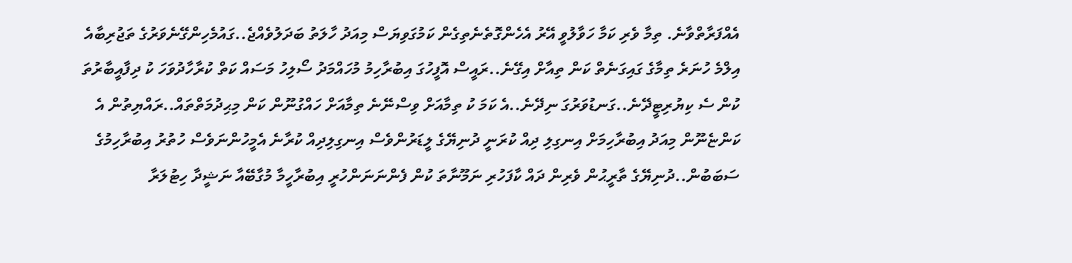އެއްފަރާތްވާނެ. ތިމާ ވެރި ކަމާ ހަވާލުވީ އޭރު އެހެންގޮތެނެތިގެން ކަމުގަވިޔަސް މިއަދު ހާލަތު ބަދަލުވެއްޖެ..ގައުމެހިންގޭނެވަރުގެ ތަޖުރިބާއެ އިލްމެ ހުނަރެ ތިމާގެ ގައިގަނެތް ކަން ތިއާށް އިގޭނެ..ރައީސް އޮފީހުގަ އިބުރާހިމު މުހައްމަދު ސޯލިހު މަސައް ކަތް ކުރާހާދުވަހަ ކު ދިފާއީބާރުތަ ކުން ސެ ކިޔުރިޓީދޭނެ..ގަނޑުވަރުގަ ނިދޭނެ..އެ ކަމަ ކު ތިމާއަށް ވިސްނޭނެ ތިމާއަށް ހައްގުނޫން ކަން މިޙިދުމަތްތައް..ރައްޔިތުން އެ ކަންޏެނޫން މިއަދު އިބުރާހިމަށް އިނގިލި ދިއް ކުރަނީ ދުނިޔޭގެ ލީޑަރުންވެސް އިނގިލިދިއް ކުރާނެ އެމީހުންނަވެސް ހުތުރު އިބުރާހިމުގެ ސަބަބުން..ދުނިޔޭގެ ތާރީޙުން ވެރިން ދައް ކާފަހުރި ނަމޫނާތަ ކުން ފެންނަނަންހުރީ އިބުރާހީމާ މުގާބޭއާ ނަޝީދާ ހިޓުލަރާ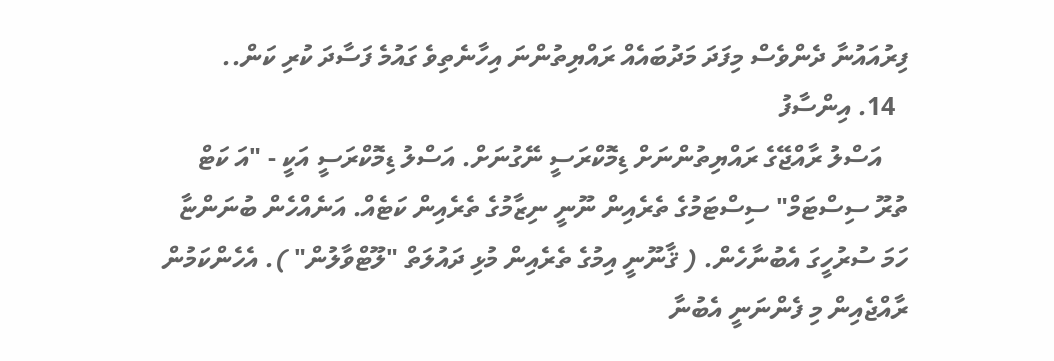ފިރުއައުނާ ދެންވެސް މިފަދަ މަދުބައެއް ރައްޔިތުންނަ އިހާނެތިވެ ގައުމެ ފަސާދަ ކުރި ކަން..
  14. އިންސާފު
    އަސްލު ރާއްޖޭގެ ރައްޔިތުންނަށް ޑިމޮކްރަސީ ނޭގުނަށް. އަސްލު ޑިމޮކްރަސީ އަކީ - "އަ ކަޓް ތުރޫ ސިސްޓަމް" ސިސްޓަމުގެ ތެރެއިން ނޫނީ ނިޒާމުގެ ތެރެއިން ކަޓެއް. އަނެއްހެން ބުނަންޏާ ހަމަ ސުރުހީގަ އެބުނާހެން. ( ޤާނޫނީ އިމުގެ ތެރެއިން މުޅި ދައުލަތް "ލޫޓްވާލުން" ). އެހެންކަމުން ރާއްޖެއިން މި ފެންނަނީ އެބުނާ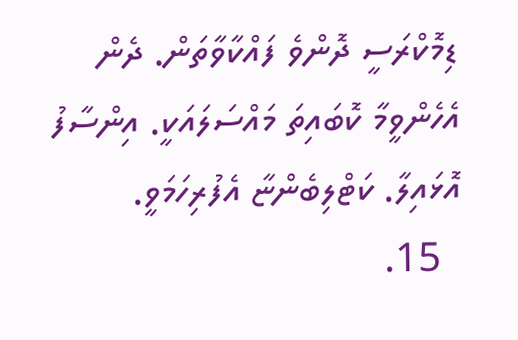ޑިމޮކްރަސީ ދޮންވެ ފައްކާވާތަން. ދެން އެހެންވީމާ ކޮބައިތަ މައްސަލައަކީ. އިންސާފު އޮޅައިލާ. ކަޓްލިބެންޏާ އެފުރިހަމަވީ.
  15.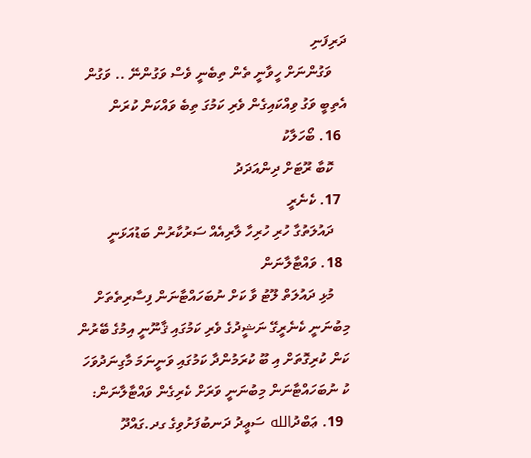ދަރިފަނި
    ވަގުންނަށް ހީވާނީ ތެން ތިބެނީ ވެސް ވަގުންނޭ .. ވަގުން އެތިބީ ވަގު ވިއްކައިގެން ވެރި ކަމުގަ ތިބެ ވައްކަން ކުރަން
  16. ބޯހަލާކު
    ކޮބާ ރޫޓަށް ދިންއަދަދު
  17. ކެނެރީ
    ދައުލަތުގާ ހުރި ހުރިހާ ލާރިއެއް ސަރުކާރުން ބަޑުއަޅަނީ
  18. ވައްޓާލާނަން
    މުޅި ދައުލަތް ލޫޓު ވާ ކަށް ނުބަހައްޓާނަން ފިސާރިތެތަށް މިބުނަނީ ކެނެރީގޭ ނަޝީދުގެ ވެރި ކަމުގައި ޤާނޫނީ އިމުގެ ބޭރުން ކަން ކުރިގޮތަށް އި ބޫ ކުރަމުންދާ ކަމުގައި ވަނީނަމަ މާގިނަދުވަހަ ކު ނުބަހައްޓާނަން މިބުނަނީ ވަރަށް ކެރިގެން ވައްޓާލާނަން:
  19. ޢަބްދުالله ސަޢީދު ދަނބުފަށުވިގެ ގދ.ގައްދޫ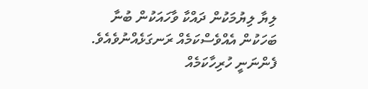ލިޔާ ލިޔުމަކުން ދައްކާ ވާހައަކުން ބުނާ ބަހަކުން އެއްވެސްކަމެއް ރަނގަޅެއްނުވެއެވެ. ފެންނަނީ ހުރިހާކަމެއް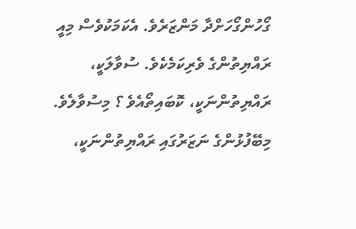ގޯހުންގޯހަށްދާ މަންޒަރެވެ. އެކަމަކުވެސް މިއީ ރައްޔިތުންގެ ވެރިކަމެކެވެ. ސުވާލަކީ، ރައްޔިތުންނަކީ، ކޮބައިތޯއެވެ ؟ މިސުވާލެވެ. މިބޭފުޅުންގެ ނަޒަރުގައި ރައްޔިތުންނަކީ،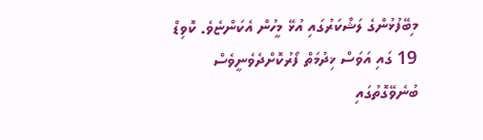މިބޭފުޅުންގެ ލަޝްކަރުގައި އުޅޭ މީހުން އެކަންޏެވެ. ކޮވިޑް 19 ގައި އަވަސް ޚިދުމަތް ފޯރުކޮށްދެވެނީވެސް ބުނެވޭގޮތުގައި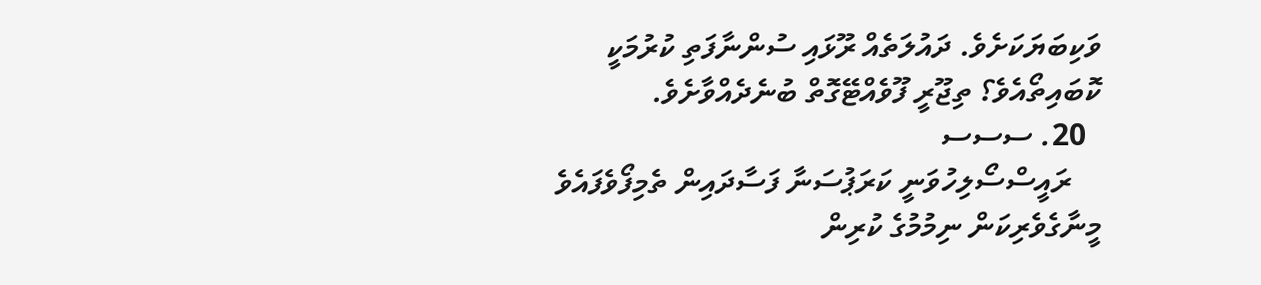ވަކިބަޔަކަށެވެ. ދައުލަތެއް ރޫޅައި ސުންނާފަތި ކުރުމަކީ ކޮބައިތޯއެވެ؟ ތިޖޫރީ ފޫވެއްޓޭގޮތް ބުނެދެއްވާށެވެ.
  20. ސސސ
    ރައީސްސޯލިހުވަނީ ކަރަޕުސަނާ ފަސާދައިން ތެމިފޯވެފައެވެ މީނާގެވެރިކަން ނިމުމުގެ ކުރިން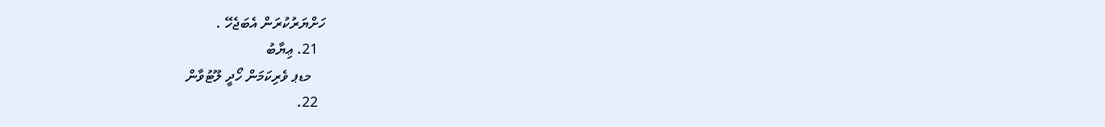ހަށްޔަރުކުރަން އެބަޖެހޭ .
  21. ޢިޔާބު
    މޑޕ ވެރިކަމަން ހޯދީ ލޫޓުވާން
  22.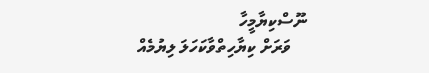ނޫސްކިޔާމީހާ
    ވަރަށް ކިޔާހިތްވާކަހަލަ ލިޔުމެއް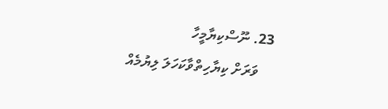23. ނޫސްކިޔާމީހާ
    ވަރަށް ކިޔާހިތްވާކަހަލަ ލިޔުމެއް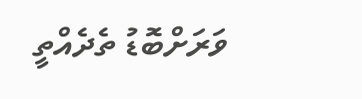ވަރަށްބޮޑު ތެދެއްތީ